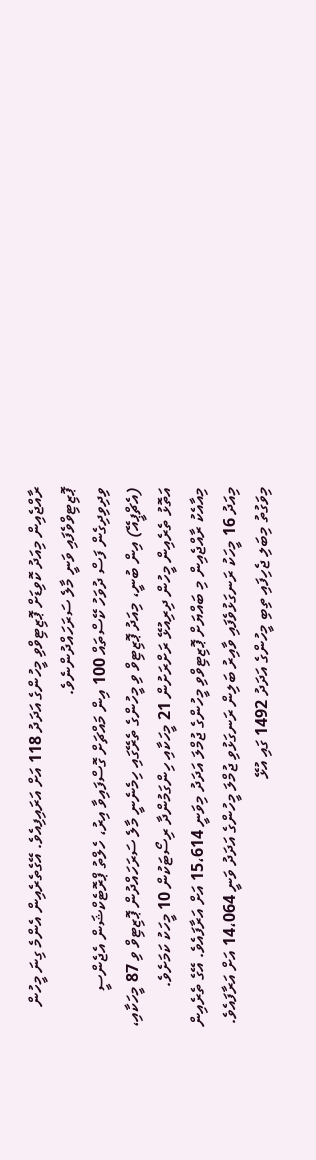ރާއްޖެއިން މިއަދު ކޮވިޑަށް ޕޮޒިޓިވްވި މީހުންގެ އަދަދު 118 އަށް އަރައިފިއެވެ. އޭގެތެރެއިން އެންމެ ގިނަ މީހުން ޕޮޒިޓިވްވެފައި ވަނީ މާލެ ސަރަހައްދުންނެވެ.
ވިދިވިދިގެން ފަސް ދުވަހު ކޭސްތައް 100 އިން މައްޗަށް ގޮސްފައިވާ އިރު، ހެލްތު ޕްރޮޓެކްޝަން އެޖެންސީ (އެޗްޕީއޭ) އިން ބުނީ، މިއަދު ޕޮޒިޓިވް ވި މީހުންގެ ތެރޭގައި ހިމެނެނީ މާލެ ސަރަހައްދުން ޕޮޒިޓިވް ވި 87 މީހަކާއި، އަތޮޅު ތެރެއިން މީހުން ދިރިއުޅޭ ރަށްރަށުން 21 މީހަކާއި ހިންގަމުންދާ ރިސޯޓަކުން 10 މީހަކު ކަމަށެވެ.
މިއާއެކު ރާއްޖެއިން މި ބައްޔަށް ޕޮޒިޓިވްވި މީހުންގެ ޖުމްލަ އަދަދު މިވަނީ 15،614 އަށް އަރާފައެވެ. އޭގެ ތެރެއިން މިއަދު 16 މީހަކު ރަނގަޅުވެފައި ވާއިރު ބަލިން ރަނގަޅުވި ޖުމްލަ މީހުންގެ އަދަދު ވަނީ 14،064 އަށް އަރާފައެވެ. މިވަގުތު މިބަލި ޖެހިފައި ތިބި މީހުންގެ އަދަދު 1492 ގައި އުޅޭ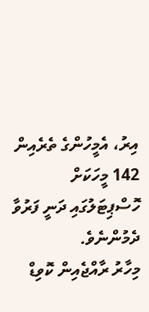އިރު، އެމީހުންގެ ތެރެއިން 142 މީހަކަށް ހޮސްޕިޓަލުގައި ދަނީ ފަރުވާ ދެމުންނެވެ.
މިހާރު ރާއްޖެއިން ކޮވިޑް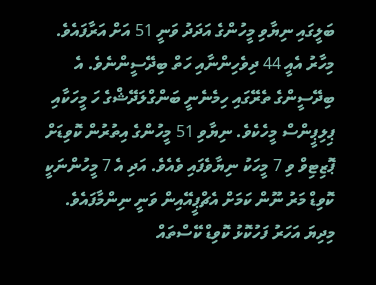ބަލީގައި ނިޔާވި މީހުންގެ އަދަދު ވަނީ 51 އަށް އަރާފައެވެ. މިހާރު އެއީ 44 ދިވެހިންނާއި ހަތް ބިދޭސީންނެވެ. އެ ބިދޭސީންގެ ތެރޭގައި ހިމެނެނީ ބަންގްލަދޭޝްގެ ހަ މީހަކާއި ޕިލިޕީންސް މީހެކެވެ. ނިޔާވި 51 މީހުންގެ އިތުރުން ކޮވިޑަށް ޕޮޒިޓިވް ވި 7 މީހަކު ނިޔާވެފައި ވެއެވެ. އަދި އެ 7 މީހުންނަކީ ކޮވިޑް މަރު ނޫން ކަމަށް އެޗްޕީއޭއިން ވަނީ ނިންމާފައެވެ.
މިދިޔަ އަހަރު ފަހުކޮޅު ކޮވިޑް ކޭސްތައް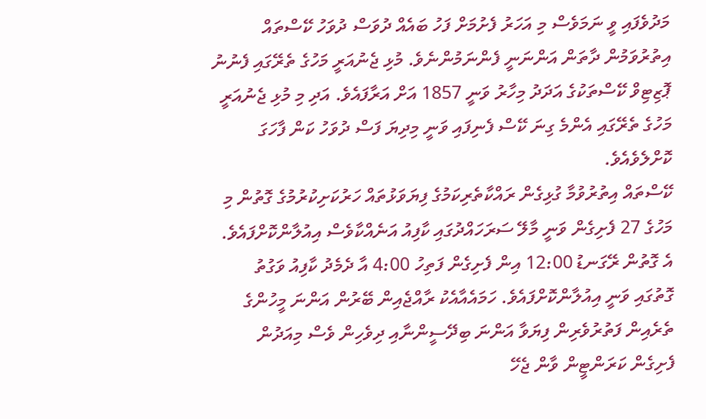މަދުވެފައި ވީ ނަމަވެސް މި އަހަރު ފެށުމަށް ފަހު ބައެއް ދުވަސް ދުވަހު ކޭސްތައް އިތުރުވަމުން ދާތަން އަންނަނީ ފެންނަމުންނެވެ. މުޅި ޖެނުއަރީ މަހުގެ ތެރޭގައި ފެނުނު ޕޮޒިޓިވް ކޭސްތަކުގެ އަދަދު މިހާރު ވަނީ 1857 އަށް އަރާފައެވެ. އަދި މި މުޅި ޖެނުއަރީ މަހުގެ ތެރޭގައި އެންމެ ގިނަ ކޭސް ފެނިފައި ވަނީ މިދިޔަ ފަސް ދުވަހު ކަން ފާހަގަ ކޮށްލެވެއެވެ.
ކޭސްތައް އިތުރުވުމާ ގުޅިގެން ރައްކާތެރިކަމުގެ ފިޔަވަޅުތައް ހަރުކަށިކުރުމުގެ ގޮތުން މި މަހުގެ 27 ފެށިގެން ވަނީ މާލޭ ސަރަހައްދުގައި ކާފިއު އަނެއްކާވެސް އިއުލާންކޮށްފައެވެ. އެ ގޮތުން ރޭގަނޑު 12:00 އިން ފެށިގެން ފަތިހު 4:00 އާ ދެމެދު ކާފިއު ވަގުތު ގޮތުގައި ވަނީ އިއުލާންކޮށްފައެވެ. ހަމައެއާއެކު ރާއްޖެއިން ބޭރުން އަންނަ މީހުންގެ ތެރެއިން ފަތުރުވެރިން ފިޔަވާ އަންނަ ބިދޭސީންނާއި ދިވެހިން ވެސް މިއަދުން ފެށިގެން ކަރަންޓީން ވާން ޖެހޭ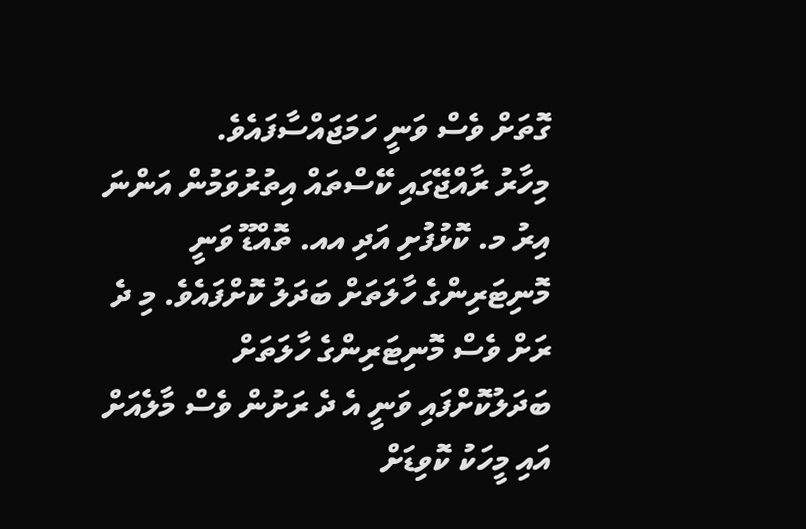ގޮތަށް ވެސް ވަނީ ހަމަޖައްސާފައެވެ.
މިހާރު ރާއްޖޭގައި ކޭސްތައް އިތުރުވަމުން އަންނަ އިރު މ. ކޮޅުފުށި އަދި އއ. ތޮއްޑޫ ވަނީ މޮނިޓަރިންގެ ހާލަތަށް ބަދަލު ކޮށްފައެވެ. މި ދެ ރަށް ވެސް މޮނިޓަރިންގެ ހާލަތަށް ބަދަލުކޮށްފައި ވަނީ އެ ދެ ރަށުން ވެސް މާލެއަށް އައި މީހަކު ކޮވިޑަށް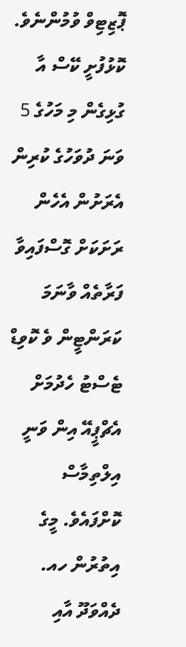ޕޮޒިޓިވް ވުމުންނެވެ. ކޮޅުފުށީ ކޭސް އާ ގުޅިގެން މި މަހުގެ 5 ވަނަ ދުވަހުގެ ކުރިން އެރަށުން އެހެން ރަށަކަށް ގޮސްފައިވާ ފަރާތެއް ވާނަމަ ކަރަންޓީން ވެ ކޮވިޑް ޓެސްޓު ހެދުމަށް އެޗްޕީއޭ އިން ވަނީ އިލްތިމާސް ކޮށްފައެވެ. މީގެ އިތުރުން ހއ. ދެއްވަދޫ އާއި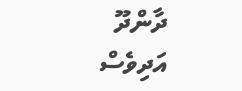ދާންދޫ އަދިވެސް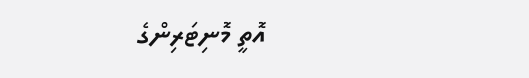އޮތީ މޮނިޓަރިންގެ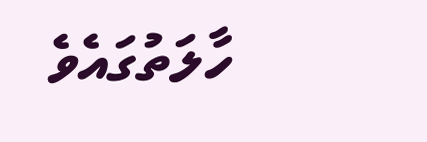ހާލަތުގައެވެ